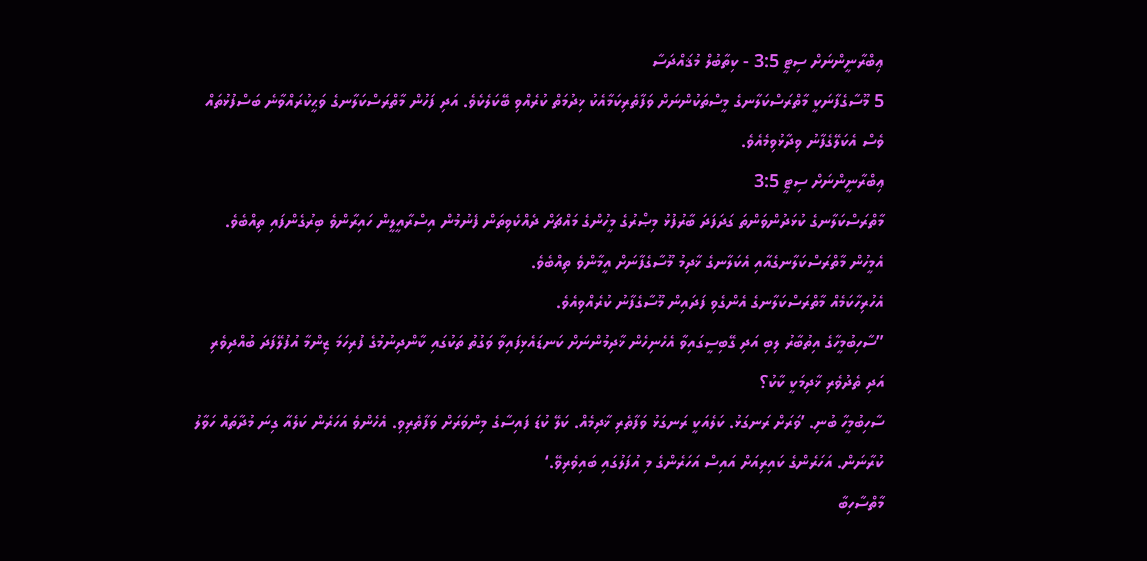ޢިބްރާނީންނަށް ސިޓީ 3:5 - ކިތާބުލް މުޤައްދަސާ
5 މޫސާގެފާނަކީ މާތްރަސްކަލާނގެ މީސްތަކުންނަށް ވަފާތެރިކަމާއެކު ޚިދުމަތް ކުރެއްވި ބޭކަލެކެވެ. އަދި ފަހުން މާތްރަސްކަލާނގެ ވަޙީކުރައްވާނެ ބަސްފުޅުތައް ވެސް އެކަލޭގެފާނު ވިދާޅުވިމެއެވެ.
ޢިބްރާނީންނަށް ސިޓީ 3:5
މާތްރަސްކަލާނގެ ކުޅަދުންވަންތަ ގަދަފަދަ ބާރުފުޅު މިޞްރުގެ މީހުންގެ މައްޗަށް ދެއްކެވިތަން ފެނުމުން އިސްރާއީލީން ހައިރާންވެ ބިރުގެންފައި ތިއްބެވެ. އެމީހުން މާތްރަސްކަލާނގެއާއި އެކަލާނގެ ޚާދިމު މޫސާގެފާނަށް އީމާންވެ ތިއްބެވެ.
އެހުރިހާކަމެއް މާތްރަސްކަލާނގެ އެންގެވި ފަދައިން މޫސާގެފާނު ކުރެއްވިއެވެ.
”ސާހިބުމީހާގެ އިތުބާރު ލިބި އަދި ގޭބިސީގައިވާ އެހެނިހެން ޚާދިމުންނަށް ކަނޑައެޅިފައިވާ ވަގުތު ތަކުގައި ކާންދިނުމުގެ ފުރިހަމަ ޒިންމާ އުފުލޭފަދަ ބުއްދިވެރި އަދި ތެދުވެރި ޚާދިމަކީ ކާކު؟
ސާހިބުމީހާ ބުނި. ’ވަރަށް ރަނގަޅު. ކަލެއަކީ ރަނގަޅު ވަފާތެރި ޚާދިމެއް. ކަލޭ ކުޑަ ފައިސާގެ މިންވަރަށް ވަފާތެރިވި. އެހެންވެ އަހަރެން ކަލެއާ ގިނަ މުދާތައް ހަވާލު ކުރާނަން. އަހަރެންގެ ކައިރިއަށް އައިސް އަހަރެންގެ މި އުފަލުގައި ބައިވެރިވޭ.‘
މާތްސާހިބާ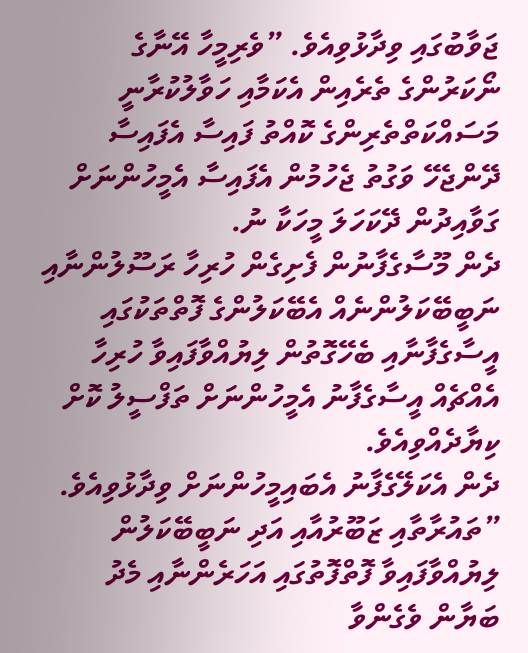ޖަވާބުގައި ވިދާޅުވިއެވެ. ”ވެރިމީހާ އޭނާގެ ނޯކަރުންގެ ތެރެއިން އެކަމާއި ހަވާލުކުރާނީ މަސައްކަތްތެރިންގެ ކޮއްތު ފައިސާ އެފައިސާ ދޭންޖެހޭ ވަގުތު ޖެހުމުން އެފައިސާ އެމީހުންނަށް ގަވާއިދުން ދޭކަހަލަ މީހަކާ ނު.
ދެން މޫސާގެފާނުން ފެށިގެން ހުރިހާ ރަސޫލުންނާއި ނަބީބޭކަލުންނެއް އެބޭކަލުންގެ ފޮތްތަކުގައި އީސާގެފާނާއި ބެހޭގޮތުން ލިޔުއްވާފައިވާ ހުރިހާ އެއްޗެއް އީސާގެފާނު އެމީހުންނަށް ތަފްސީލު ކޮށް ކިޔާދެއްވިއެވެ.
ދެން އެކަލޭގެފާނު އެބައިމީހުންނަށް ވިދާޅުވިއެވެ. ”ތައުރާތާއި ޒަބޫރުއާއި އަދި ނަބީބޭކަލުން ލިޔުއްވާފައިވާ ފޮތްފޮތުގައި އަހަރެންނާއި މެދު ބަޔާން ވެގެންވާ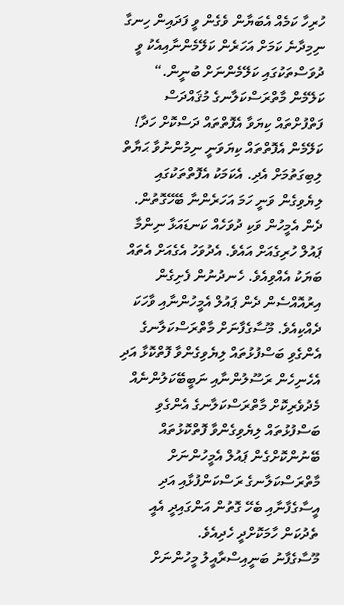ހުރިހާ ކަމެއް އެބަޔާން ވެގެން ވީ ފަދައިން ހިނގާ ނިމިދާނެ ކަމަށް އަހަރެން ކަލޭމެންނާއިއެކު ވީ ދުވަސްތަކުގައި ކަލޭމެންނަށް ބުނީން.“
ކަލޭމެން މާތްރަސްކަލާނގެ މުޤައްދަސް ފަތްފުށްތައް ކިޔަވާ އެފޮތްތައް ދަސްކޮށް ހަދާ! ކަލޭމެން އެފޮތްތައް ކިޔަވަނީ ނިމުންނުވާ ޙަޔާތް ލިބިގަތުމަށް އެދި. އެކަމަކު އެފޮތްތަކުގައި ލިޔެވިގެން ވަނީ ހަމަ އަހަރެންނާ ބޭހޭގޮތުން.
ދެން އެމީހުން ވަކި ދުވަހެއް ކަނޑައަޅާ ނިންމާ ޕައުލް ހުރިގެއަށް އައެވެ. އެދުވަހު އެގެއަށް އެތައް ބަޔަކު އެއްވިއެވެ. ހެނދުނުން ފެށިގެން އިރުއޮއްސެން ދެން ޕައުލް އެމީހުންނާއި ވާހަކަ ދެއްކިއެވެ. މޫސާގެފާނަށް މާތްރަސްކަލާނގެ އެންގެވި ބަސްފުޅުތައް ލިޔެވިގެންވާ ފޮތްކޮޅާ އަދި އެހެނިހެން ރަސޫލުންނާއި ނަބީބޭކަލުންނެއް މެދުވެރިކޮށް މާތްރަސްކަލާނގެ އެންގެވި ބަސްފުޅުތައް ލިޔެވިގެންވާ ފޮތްކޮޅުތައް ބޭނުންކޮށްގެން ޕައުލް އެމީހުންނަށް މާތްރަސްކަލާނގެ ރަސްކަންފުޅާއި އަދި އީސާގެފާނާއި ބެހޭ ގޮތުން އަންގައިދީ އެއީ ތެދުކަން ހާމަކޮށްދީ ހެދިއެވެ.
މޫސާގެފާނު ބަނީއިސްރާއީލު މީހުންނަށް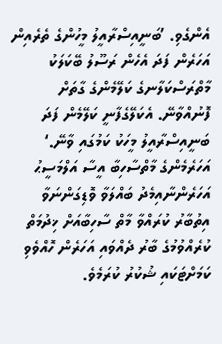އެންގެވި. ’ބަނީއިސްރާއީލު މީހުންގެ ތެރެއިން އަހަރެން ފަދަ އެހެން ރަސޫލު ބޭކަލަކު މާތްރަސްކަލާނގެ ކަލޭމެންގެ ގާތަށް ފޮނުއްވާނޭ. އެކަލޭގެފާނީ ކަލޭމެން ފަދަ ބަނީއިސްރާއީލު މީހަކު ކަމުގައި ވާނޭ.‘
އަހަރެމެންގެ މާތްސާހިބާ އީސާ އަލްމަސީޙު އަހަރެންނާއިމެދު ބައްލަވާ ވޮޑިގަންނަވާ އިތުބާރު ކުރައްވާ މާތް ސާހިބާއަށް ޚިދުމަތް ކުރެއްވުމުގެ ބާރު ދެއްވައި އަހަރެން ހޮއްވެވި ކަމަށްޓަކައި ޝުކުރު ކުރަމެވެ.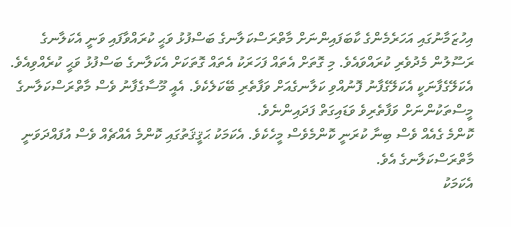އިހުޒަމާނުގައި އަހަރެމެންގެ ކާބަފައިންނަށް މާތްރަސްކަލާނގެ ބަސްފުޅު ވަޙީ ކުރައްވާފައި ވަނީ އެކަލާނގެ ރަސޫލުން މެދުވެރި ކުރައްވައެވެ. މި ގޮތަށް އެތައް ފަހަރަކު އެތައް ގޮތަކަށް އެކަލާނގެ ބަސްފުޅު ވަޙީ ކުރެއްވިއެވެ.
އެކަލޭގެފާނަކީ އެކަލޭގެފާނު ފޮނުއްވި ކަލާނގެއަށް ވަފާތެރި ބޭކަލެކެވެ. އެއީ މޫސާގެފާނު ވެސް މާތްރަސްކަލާނގެ މީސްތަކުންނަށް ވަފާތެރިވެ ވަޑައިގަތް ފަދައިންނެވެ.
ކޮންމެ ގެއެއް ވެސް ބިނާ ކުރަނީ ކޮންމެވެސް މީހެކެވެ. އެކަމަކު ޙަޤީޤަތުގައި ކޮންމެ އެއްޗެއް ވެސް އުފައްދަވަނީ މާތްރަސްކަލާނގެ އެވެ.
އެކަމަކު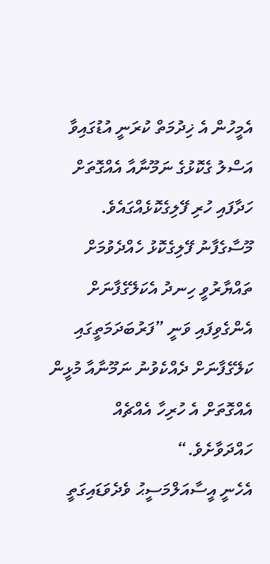އެމީހުން އެ ޚިދުމަތް ކުރަނީ އުޑުގައިވާ އަސްލު ގެކޮޅުގެ ނަމޫނާއާ އެއްގޮތަށް ހަދާފައި ހުރި ފޭލިގެކޮޅެއްގައެވެ. މޫސާގެފާނު ފޭލިގެކޮޅު ހެއްދެވުމަށް ތައްޔާރުވީ ހިނދު އެކަލޭގެފާނަށް އެންގެވިފައި ވަނީ ”ފަރުބަދަމަތީގައި ކަލޭގެފާނަށް ދެއްކެވުނު ނަމޫނާއާ މުޅީން އެއްގޮތަށް އެ ހުރިހާ އެއްޗެއް ހައްދަވާށެވެ.“
އެހެނީ އީސާއަލްމަސީޙު ވެދެވަޑައިގަތީ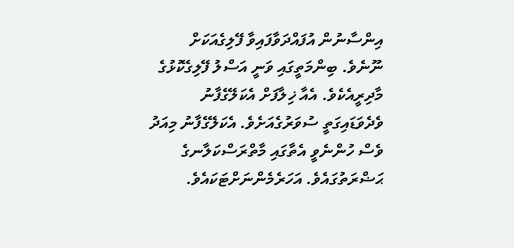އިންސާނުން އުފައްދަވާފައިވާ ފޭލިގެއަކަށް ނޫނެވެ. ބިންމަތީގައި ވަނީ އަސްލު ފޭލިގެކޮޅުގެ މާދިރީއެކެވެ. އެއާ ޚިލާފަށް އެކަލޭގެފާނު ވެދެވަޑައިގަތީ ސުވަރުގެއަށެވެ. އެކަލޭގެފާނު މިއަދު ވެސް ހުންނެވީ އެތާގައި މާތްރަސްކަލާނގެ ޙަޟްރަތުގައެވެ. އަހަރެމެންނަށްޓަކައެވެ.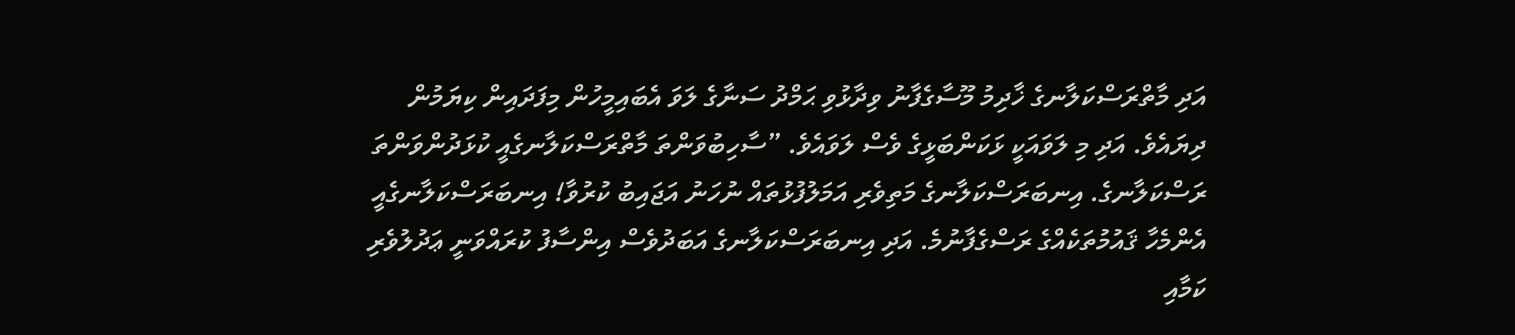އަދި މާތްރަސްކަލާނގެ ޚާދިމު މޫސާގެފާނު ވިދާޅުވި ޙަމްދު ސަނާގެ ލަވަ އެބައިމީހުން މިފަދައިން ކިޔަމުން ދިޔައެވެ. އަދި މި ލަވައަކީ ޅަކަންބަޅީގެ ވެސް ލަވައެވެ. ”ސާހިބުވަންތަ މާތްރަސްކަލާނގެއީ ކުޅަދުންވަންތަ ރަސްކަލާނގެ. އިނބަރަސްކަލާނގެ މަތިވެރި އަމަލުފުޅުތައް ނުހަނު އަޖައިބު ކުރުވާ! އިނބަރަސްކަލާނގެއީ އެންމެހާ ޤައުމުތަކެއްގެ ރަސްގެފާނުމެ. އަދި އިނބަރަސްކަލާނގެ އަބަދުވެސް އިންސާފު ކުރައްވަނީ ޢަދުލުވެރި ކަމާއި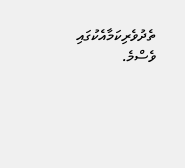ތެދުވެރިކަމާއެކުގައި ވެސްމެ.